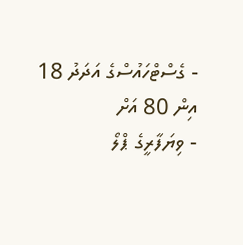- ގެސްޓްހައުސްގެ އަދަދު 18 އިން 80 އަށް
- ވިޔަފާރީގެ ޕްލޯ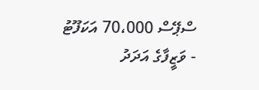ސްޕޭސް 70،000 އަކަފޫޓު
- ވަޒީފާގެ އަދަދު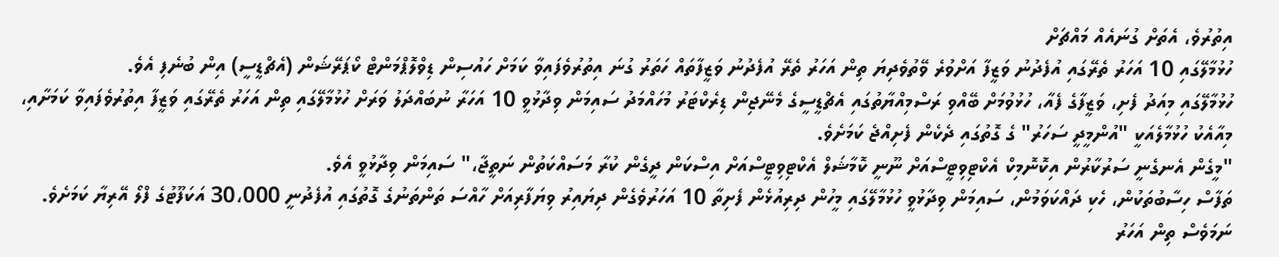އިތުރުވެ، އެތަށް ގުނައެއް މައްޗަށް
ހުޅުމާލޭގައި 10 އަހަރު ތެރޭގައި އުފެދުނު ވަޒީފާ އަށްވުރެ ވޭތުވެދިޔަ ތިން އަހަރު ތެރޭ އުފެދުނު ވަޒީފާތައް ހަތަރު ގުނަ އިތުރުވެފައިވާ ކަމަށް ހައުސިން ޑިވްލޮޕްމަންޓް ކޯޕަރޭޝަން (އެޗްޑީސީ) އިން ބުނެފި އެވެ.
ހުޅުމާލޭގައި މިއަދު ފެށި، ވަޒީފާގެ ފެއާ، ހުޅުވުމަށް ބޭއްވި ރަސްމިއްޔާތުގައި އެޗްޑީސީގެ މެނޭޖިން ޑިރެކްޓަރު މުހައްމަދު ސައިމަން ވިދާޅުވީ 10 އަހަރާ ނުބައްދަލު ވަރަށް ހުޅުމާލޭގައި ތިން އަހަރު ތެރޭގައި ވަޒީފާ އިތުރުވެފައިވާ ކަމަށާއި، މިއާއެކު ހުޅުމާލެއަކީ "އުންމީދީ ސަހަރު" ގެ ގޮތުގައި ދެކެން ފެށިއްޖެ ކަމަށެވެ.
"މީގެން އެނގެނީ ސަރުކާރުން އިކޮނޮމިކް އެކްޓިވިޓީސްއަށް ނޫނީ ކޮމާޝަލް އެކްޓިވިޓީސްއަށް އިސްކަން ދީގެން ކުރާ މަސައްކަތުން ނަތީޖާ،" ސައިމަން ވިދާޅުވީ އެވެ.
ތަފާސް ހިސާބުތަކުން، ހެކި ދައްކަވަމުން، ސައިމަން ވިދާޅުވީ ހުޅުމާލޭގައި މީހުން ދިރިއުޅެން ފެށިތާ 10 އަހަރުވެގެން ދިޔައިރު ވިޔަފާރިއަށް ހާއްސަ ތަންތަނުގެ ގޮތުގައި އުފެދުނީ 30،000 އަކަފޫޓުގެ ފްލޯ އޭރިޔާ ކަމަށެވެ. ނަމަވެސް ތިން އަހަރު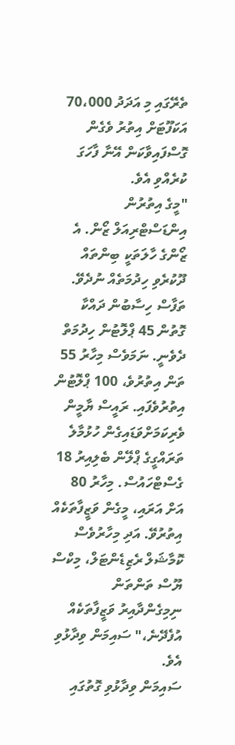ތެރޭގައި މި އަދަދު 70،000 އަކަފޫޓަށް އިތުރު ވެގެން ގޮސްފައިވާކަން އޭނާ ފާހަގަ ކުރެއްވި އެވެ.
"މީގެ އިތުރުން އިންޑަސްޓްރިއަލް ޒޯން. އެ ޒޯންގެ ހާލަތަކީ ބިންތައް ދޫކުރެވި ހިދުމަތެއް ނުދެވޭ. ތަފާސް ހިސާބުން ދައްކާ ގޮތުން 45 ޕްލޮޓުން ހިދުމަތް ދެވެނީ. ނަމަވެސް މިހާރު 55 ތަން އިތުރުވެ، 100 ޕްލޮޓުން އިތުރުވެފައި. ރައީސް ޔާމީން ވެރިކަމަށްވަޑައިގެން ހުޅުމާލެ ތަރައްގީގެ ޕްލޭން ބެލިއިރު 18 ގެސްޓްހައުސް. މިހާރު 80 އަށް އަރައި، މީގެން ވަޒީފާތަކެއް އިތުރުވޭ. އަދި މިހާރުވެސް ކޮމާޝަލް ރެޒިޑެންޓަލް، މިކްސް ޔޫސް ތަންތަން ނިމިގެންދާއިރު ވަޒީފާތަކެއް އުފެދޭނެ،" ސައިމަން ވިދާޅުވި އެވެ.
ސައިމަން ވިދާޅުވި ގޮތުގައި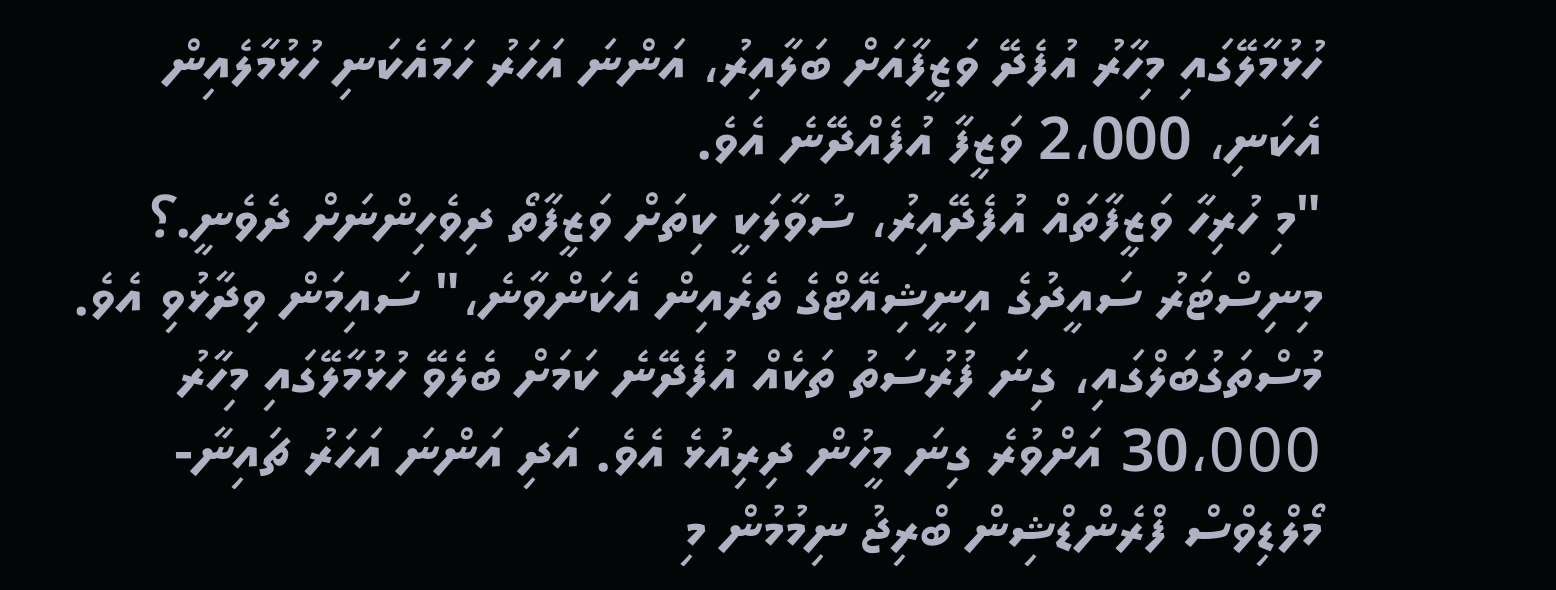ހުޅުމާލޭގައި މިހާރު އުފެދޭ ވަޒީފާއަށް ބަލާއިރު، އަންނަ އަހަރު ހަމައެކަނި ހުޅުމާލެއިން އެކަނި، 2،000 ވަޒީފާ އުފެއްދޭނެ އެވެ.
"މި ހުރިހާ ވަޒީފާތައް އުފެދޭއިރު، ސުވާލަކީ ކިތަށް ވަޒީފާތޯ ދިވެހިންނަށް ދެވެނީ.؟ މިނިސްޓަރު ސައީދުގެ އިނީޝިއޭޓްގެ ތެރެއިން އެކަންވާނެ،" ސައިމަން ވިދާޅުވި އެވެ.
މުސްތަގުބަލްގައި، ގިނަ ފުރުސަތު ތަކެއް އުފެދޭނެ ކަމަށް ބެލެވޭ ހުޅުމާލޭގައި މިހާރު 30،000 އަށްވުރެ ގިނަ މީހުން ދިރިއުޅެ އެވެ. އަދި އަންނަ އަހަރު ޗައިނާ- މޯލްޑިވްސް ފްރެންޑްޝިން ބްރިޖު ނިމުމުން މި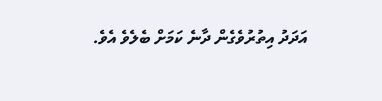އަދަދު އިތުރުވެގެން ދާނެ ކަމަށް ބެލެވެ އެވެ.